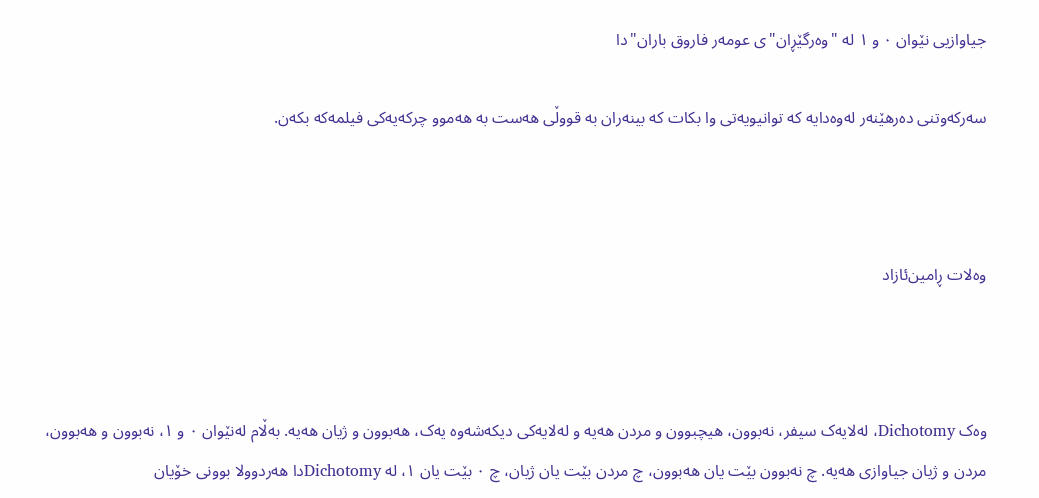جیاوازیی نێوان ٠ و ١ لە "وەرگێڕان"ی عومەر فاروق باران"دا

سەرکەوتنی دەرهێنەر لەوەدایە کە توانیویەتی وا بکات کە بینەران بە قووڵی هەست بە هەموو چرکەیەکی فیلمەکە بکەن.



وەلات ڕامین‌ئازاد



وەک Dichotomy، لەلایەک سیفر، نەبوون، هیچبوون و مردن هەیە و لەلایەکی دیکەشەوە یەک، هەبوون و ژیان هەیە. بەڵام لەنێوان ٠ و ١، نەبوون و هەبوون، مردن و ژیان جیاوازی هەیە. چ نەبوون بێت یان هەبوون، چ مردن بێت یان ژیان، چ ٠ بێت یان ١، لە Dichotomyدا هەردوولا بوونی خۆیان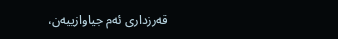قەرزداری ئەم جیاوازییەن،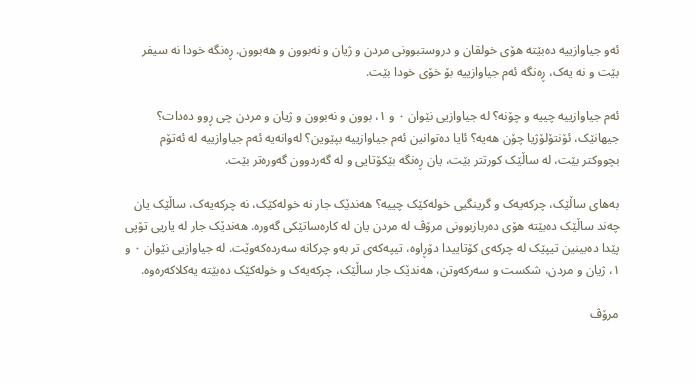ئەو جیاوازییە دەبێتە هۆی خولقان و دروستبوونی مردن و ژیان و نەبوون و هەبوون. ڕەنگە خودا نە سیفر بێت و نە یەک، ڕەنگە ئەم جیاوازییە بۆ خۆی خودا بێت.

ئەم جیاوازییە چییە و چۆنە؟ لە جیاوازیی نێوان ٠ و ١، بوون و نەبوون و ژیان و مردن چی ڕوو دەدات؟ جیهانێک، ئۆنتۆلۆژیا چۆن هەیە؟ ئایا دەتوانین ئەم جیاوازییە بپێوین؟ لەوانەیە ئەم جیاوازییە لە ئەتۆم بچووکتر بێت، لە ساڵێک کورتتر بێت، یان ڕەنگە بێکۆتایی و لە گەردوون گەورەتر بێت.

بەهای ساڵێک، چرکەیەک و گرینگیی خولەکێک چییە؟ هەندێک جار نە خولەکێک، نە چرکەیەک، ساڵێک یان چەند ساڵێک دەبێتە هۆی دەربازبوونی مرۆڤ لە مردن یان لە کارەساتێکی گەورە. هەندێک جار لە یاریی تۆپی پێدا دەبینین تیپێک لە چرکەی کۆتاییدا دۆڕاوە، تیپەکەی تر بەو چرکانە سەردەکەوێت. لە جیاوازیی نێوان ٠ و ١، ژیان و مردن، شکست و سەرکەوتن، هەندێک جار ساڵێک، چرکەیەک و خولەکێک دەبێتە یەکلاکەرەوە.

مرۆڤ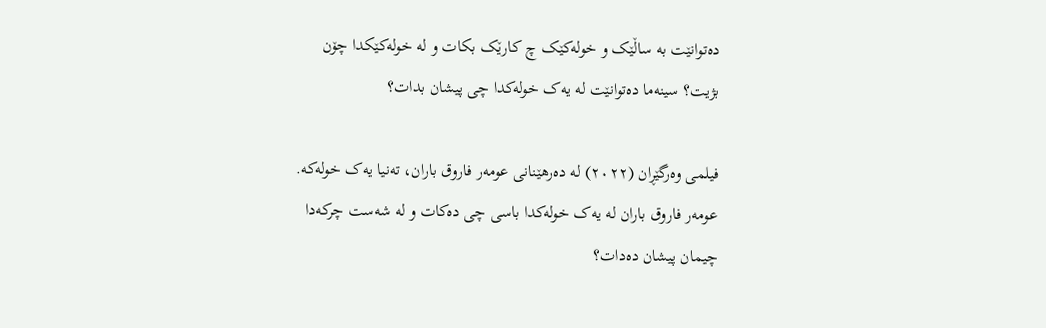دەتوانێت بە ساڵێک و خولەکێک چ کارێک بکات و لە خولەکێکدا چۆن بژیت؟ سینەما دەتوانێت لە یەک خولەکدا چی پیشان بدات؟

فیلمی وەرگێڕان (٢٠٢٢) لە دەرهێنانی عومەر فاروق باران، تەنیا یەک خولەکە. عومەر فاروق باران لە یەک خولەکدا باسی چی دەکات و لە شەست چرکەدا چیمان پیشان دەدات؟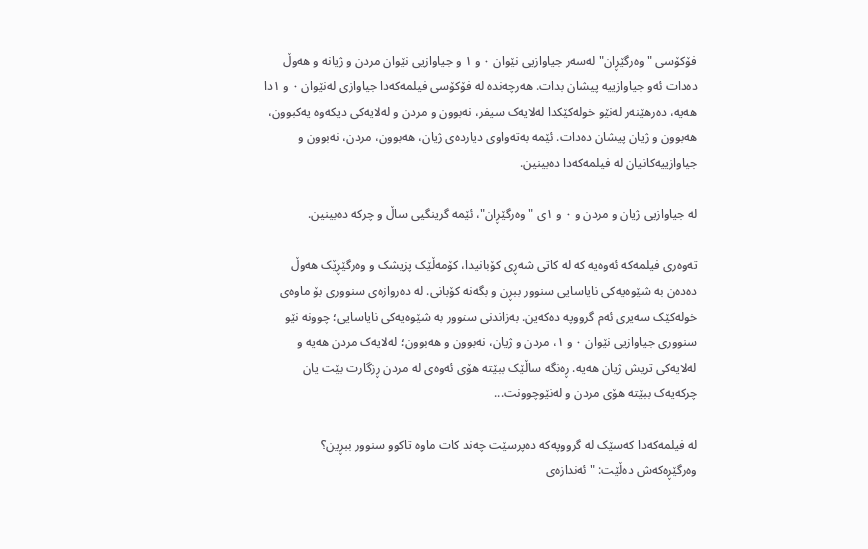فۆکۆسی "وەرگێڕان" لەسەر جیاوازیی نێوان ٠ و ١ و جیاوازیی نێوان مردن و ژیانە و هەوڵ دەدات ئەو جیاوازییە پیشان بدات. هەرچەندە لە فۆکۆسی فیلمەکەدا جیاوازی لەنێوان ٠ و ١دا هەیە، دەرهێنەر لەنێو خولەکێکدا لەلایەک سیفر، نەبوون و مردن و لەلایەکی دیکەوە یەکبوون، هەبوون و ژیان پیشان دەدات. ئێمە بەتەواوی دیاردەی ژیان، هەبوون، مردن، نەبوون و جیاوازییەکانیان لە فیلمەکەدا دەبینین.

لە جیاوازیی ژیان و مردن و ٠ و ١ی "وەرگێڕان"، ئێمە گرینگیی ساڵ و چرکە دەبینین.

تەوەری فیلمەکە ئەوەیە کە لە کاتی شەڕی کۆبانیدا، کۆمەڵێک پزیشک و وەرگێڕێک هەوڵ دەدەن بە شێوەیەکی نایاسایی سنوور ببڕن و بگەنە کۆبانی. لە دەروازەی سنووری بۆ ماوەی خولەکێک سەیری ئەم گرووپە دەکەین. بەزاندنی سنوور بە شێوەیەکی نایاسایی؛ چوونە نێو سنووری جیاوازیی نێوان ٠ و ١، مردن و ژیان، نەبوون و هەبوون؛ لەلایەک مردن هەیە و لەلایەکی تریش ژیان هەیە. ڕەنگە ساڵێک ببێتە هۆی ئەوەی لە مردن ڕزگارت بێت یان چرکەیەک ببێتە هۆی مردن و لەنێوچوونت...

لە فیلمەکەدا کەسێک لە گرووپەکە دەپرسێت چەند کات ماوە تاکوو سنوور ببڕین؟ وەرگێڕەکەش دەڵێت: "ئەندازەی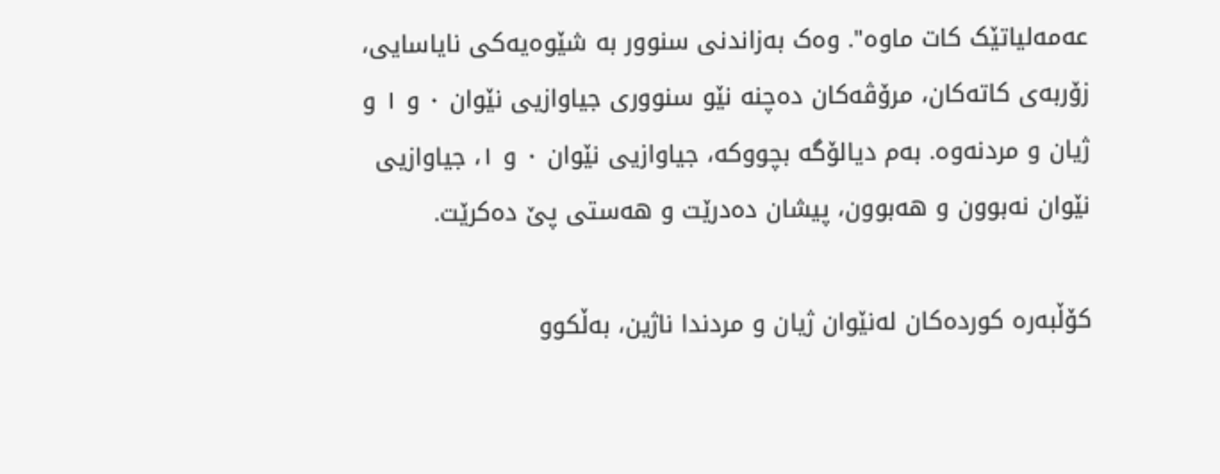عەمەلیاتێک کات ماوە". وەک بەزاندنی سنوور بە شێوەیەکی نایاسایی، زۆربەی کاتەکان، مرۆڤەکان دەچنە نێو سنووری جیاوازیی نێوان ٠ و ١ و ژیان و مردنەوە. بەم دیالۆگە بچووکە، جیاوازیی نێوان ٠ و ١، جیاوازیی نێوان نەبوون و هەبوون، پیشان دەدرێت و هەستی پێ دەکرێت.

کۆڵبەرە کوردەکان لەنێوان ژیان و مردندا ناژین، بەڵکوو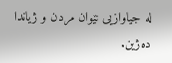لە جیاوازیی نێوان مردن و ژیاندا دەژین.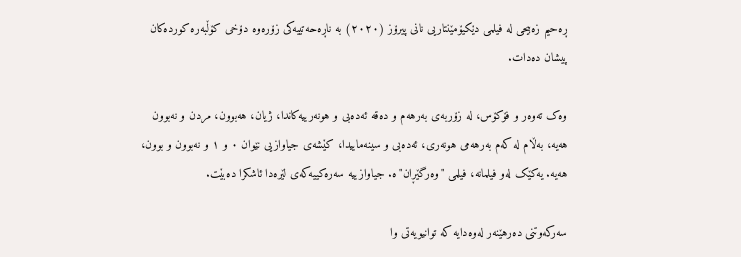ڕەحیم زەبیحی لە فیلمی دێکیۆمێنتاریی نانی پیرۆز (٢٠٢٠) بە ناڕەحەتییەکی زۆرەوە دۆخی کۆڵبەرە کوردەکان پیشان دەدات.

وەک تەوەر و فۆکۆس، لە زۆربەی بەرهەم و دەقە ئەدەبی و هونەرییەکاندا، ژیان، هەبوون، مردن و نەبوون هەیە، بەڵام لە کەم بەرهەمی هونەری، ئەدەبی و سینەماییدا، کێشەی جیاوازیی نێوان ٠ و ١ و نەبوون و بوون، هەیە. یەکێک لەو فیلمانە، فیلمی "وەرگێڕان"ە. جیاوازییە سەرەکییەکەی لێرەدا ئاشکرا دەبێت.

سەرکەوتنی دەرهێنەر لەوەدایە کە توانیویەتی وا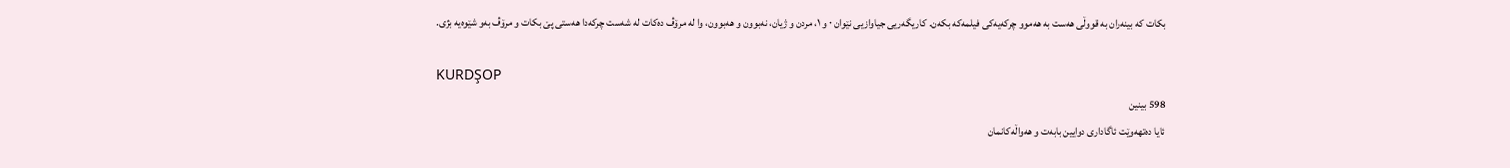بکات کە بینەران بە قووڵی هەست بە هەموو چرکەیەکی فیلمەکە بکەن. کاریگەریی جیاوازیی نێوان ٠ و ١، مردن و ژیان، نەبوون و هەبوون، وا لە مرۆڤ دەکات لە شەست چرکەدا هەستی پێ بکات و مرۆڤ بەو شێوەیە بژی.

KURDŞOP
598 بینین
ئایا دەتهەوێت ئاگاداری دوایین بابەت و هەواڵەکانمان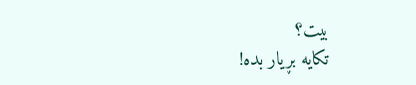بیت؟
تکایە بڕیار بدە!